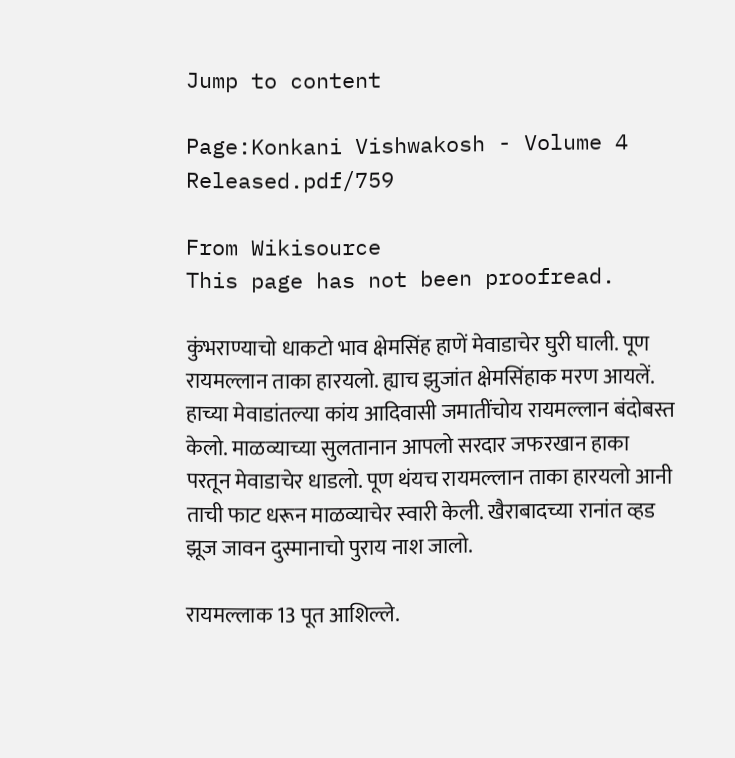Jump to content

Page:Konkani Vishwakosh - Volume 4 Released.pdf/759

From Wikisource
This page has not been proofread.

कुंभराण्याचो धाकटो भाव क्षेमसिंह हाणें मेवाडाचेर घुरी घाली. पूण रायमल्लान ताका हारयलो. ह्याच झुजांत क्षेमसिंहाक मरण आयलें. हाच्या मेवाडांतल्या कांय आदिवासी जमातींचोय रायमल्लान बंदोबस्त केलो. माळव्याच्या सुलतानान आपलो सरदार जफरखान हाका परतून मेवाडाचेर धाडलो. पूण थंयच रायमल्लान ताका हारयलो आनी ताची फाट धरून माळव्याचेर स्वारी केली. खैराबादच्या रानांत व्हड झूज जावन दुस्मानाचो पुराय नाश जालो.

रायमल्लाक 13 पूत आशिल्ले.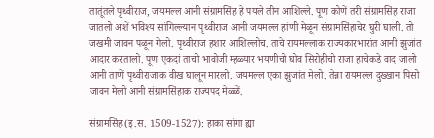तातूंतले पृथ्वीराज, जयमल्ल आनी संग्रामसिंह हे पयले तीन आशिल्ले. पूण कोणें तरी संग्रामसिंह राजा जातलो अशें भविश्य सांगिल्ल्यान पृथ्वीराज आनी जयमल्ल हांणी मेळून संग्रामसिंहाचेर घुरी घाली. तो जखमी जावन पळून गेलो. पृथ्वीराज हशार आशिल्लोच. ताचे रायमल्लाक राज्यकारभारांत आनी झुजांत आदार करतालो. पूण एकदां ताचो भावोजी म्हळ्यार भयणीचो घोव सिरोहीचो राजा हाचेकडे वाद जालो आनी ताणें पृथ्वीराजाक वीख घालून मारलो. जयमल्ल एका झुजांत मेलो. तेन्ना रायमल्ल दुख्खान पिसो जावन मेलो आनी संग्रामसिंहाक राज्यपद मेळ्ळें.

संग्रामसिंह(इ.स. 1509-1527): हाका सांगा ह्या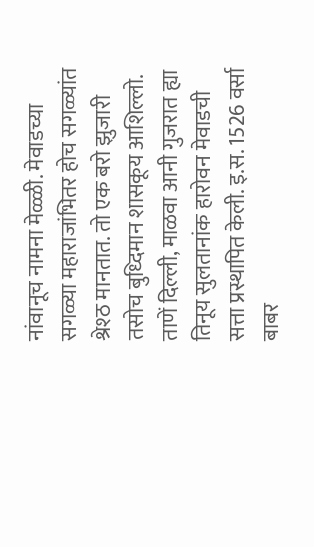नांवानूच नामना मेळ्ळी. मेवाडच्या सगळ्या महाराजांभितर होच सगळ्यांत श्रेश्ठ मानतात. तो एक बरो झुजारी तसोच बुध्दिमान शासकूय आशिल्लो. ताणें दिल्ली, माळवा आनी गुजरात ह्या तिनूय सुलतानांक हारोवन मेवाडची सत्ता प्रस्थापित केली. इ.स. 1526 वर्सा बाबर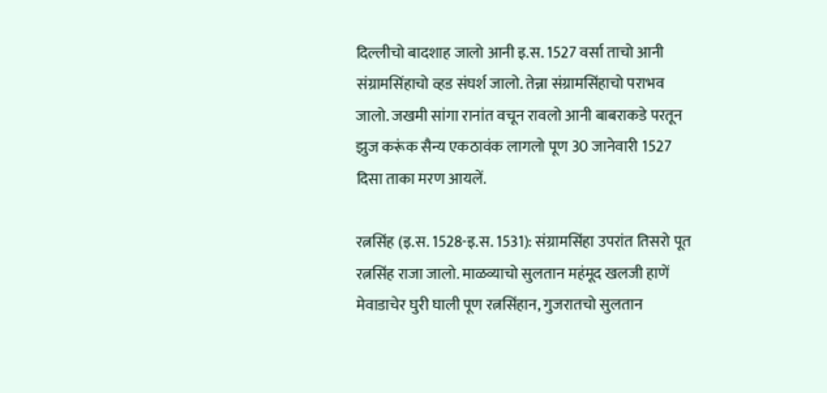दिल्लीचो बादशाह जालो आनी इ.स. 1527 वर्सा ताचो आनी संग्रामसिंहाचो व्हड संघर्श जालो. तेन्ना संग्रामसिंहाचो पराभव जालो. जखमी सांगा रानांत वचून रावलो आनी बाबराकडे परतून झुज करूंक सैन्य एकठावंक लागलो पूण 30 जानेवारी 1527 दिसा ताका मरण आयलें.

रत्नसिंह (इ.स. 1528-इ.स. 1531): संग्रामसिंहा उपरांत तिसरो पूत रत्नसिंह राजा जालो. माळव्याचो सुलतान महंमूद खलजी हाणें मेवाडाचेर घुरी घाली पूण रत्नसिंहान, गुजरातचो सुलतान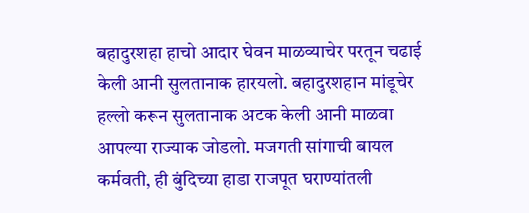बहादुरशहा हाचो आदार घेवन माळव्याचेर परतून चढाई केली आनी सुलतानाक हारयलो. बहादुरशहान मांडूचेर हल्लो करून सुलतानाक अटक केली आनी माळवा आपल्या राज्याक जोडलो. मजगती सांगाची बायल कर्मवती, ही बुंदिच्या हाडा राजपूत घराण्यांतली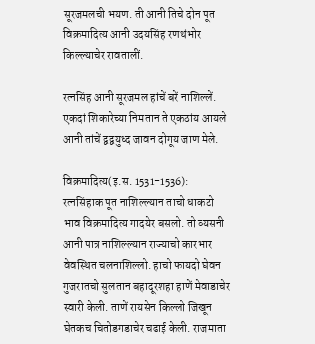सूरजमलची भयण. ती आनी तिचे दोन पूत विक्रमादित्य आनी उदयसिंह रणथंभोर किल्ल्याचेर रावतालीं.

रत्नसिंह आनी सूरजमल हांचें बरें नाशिल्लें. एकदां शिकारेच्या निमतान ते एकठांय आयले आनी तांचें द्वद्वयुध्द जावन दोगूय जाण मेले.

विक्रमादित्य(इ.स. 1531-1536): रत्नसिंहाक पूत नाशिल्ल्यान ताचो धाकटो भाव विक्रमादित्य गादयेर बसलो. तो व्यसनी आनी पात्र नाशिल्ल्यान राज्याचो कारभार वेवस्थित चलनाशिल्लो. हाचो फायदो घेवन गुजरातचो सुलतान बहादूरशहा हाणें मेवाडाचेर स्वारी केली. ताणें रायसेन किल्लो जिखून घेतकच चितोडगडाचेर चढाई केली. राजमाता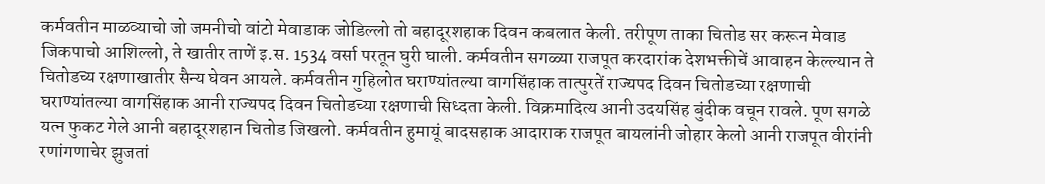कर्मवतीन माळव्याचो जो जमनीचो वांटो मेवाडाक जोडिल्लो तो बहादूरशहाक दिवन कबलात केली. तरीपूण ताका चितोड सर करून मेवाड जिकपाचो आशिल्लो, ते खातीर ताणें इ.स. 1534 वर्सा परतून घुरी घाली. कर्मवतीन सगळ्या राजपूत करदारांक देशभक्तीचें आवाहन केल्ल्यान ते चितोडच्य रक्षणाखातीर सैन्य घेवन आयले. कर्मवतीन गुहिलोत घराण्यांतल्या वागसिंहाक तात्पुरतें राज्यपद दिवन चितोडच्या रक्षणाची घराण्यांतल्या वागसिंहाक आनी राज्यपद दिवन चितोडच्या रक्षणाची सिध्दता केली. विक्रमादित्य आनी उदयसिंह बुंदीक वचून रावले. पूण सगळे यत्न फुकट गेले आनी बहादूरशहान चितोड जिखलो. कर्मवतीन हुमायूं बादसहाक आदाराक राजपूत बायलांनी जोहार केलो आनी राजपूत वीरांनी रणांगणाचेर झुजतां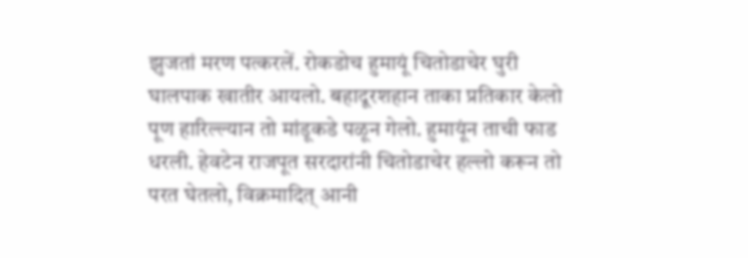झुजतां मरण पत्करलें. रोकडोच हुमायूं चितोडाचेर घुरी घालपाक खातीर आयलो. बहादूरशहान ताका प्रतिकार केलो पूण हारिल्ल्यान तो मांडूकडे पळून गेलो. हुमायूंन ताची फाड धरली. हेवटेन राजपूत सरदारांनी चितोडाचेर हल्लो करून तो परत घेतलो, विक्रमादित् आनी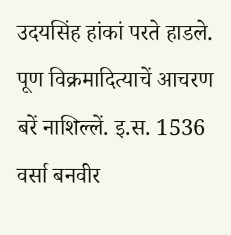उदयसिंह हांकां परते हाडले. पूण विक्रमादित्याचें आचरण बरें नाशिल्लें. इ.स. 1536 वर्सा बनवीर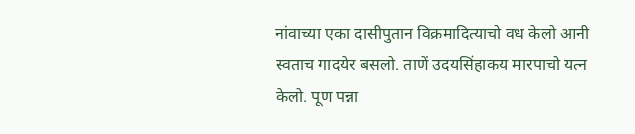नांवाच्या एका दासीपुतान विक्रमादित्याचो वध केलो आनी स्वताच गादयेर बसलो. ताणें उदयसिंहाकय मारपाचो यत्न केलो. पूण पन्ना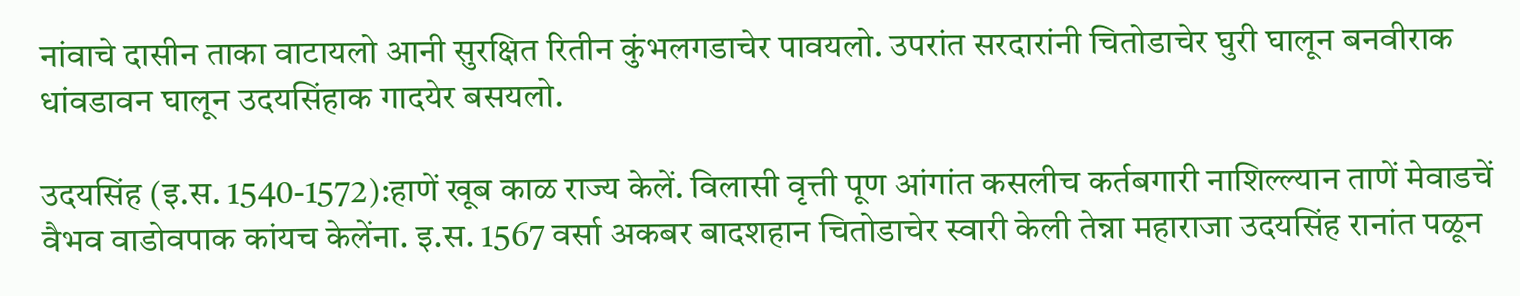नांवाचे दासीन ताका वाटायलो आनी सुरक्षित रितीन कुंभलगडाचेर पावयलो. उपरांत सरदारांनी चितोडाचेर घुरी घालून बनवीराक धांवडावन घालून उदयसिंहाक गादयेर बसयलो.

उदयसिंह (इ.स. 1540-1572):हाणें खूब काळ राज्य केलें. विलासी वृत्ती पूण आंगांत कसलीच कर्तबगारी नाशिल्ल्यान ताणें मेवाडचें वैभव वाडोवपाक कांयच केलेंना. इ.स. 1567 वर्सा अकबर बादशहान चितोडाचेर स्वारी केली तेन्ना महाराजा उदयसिंह रानांत पळून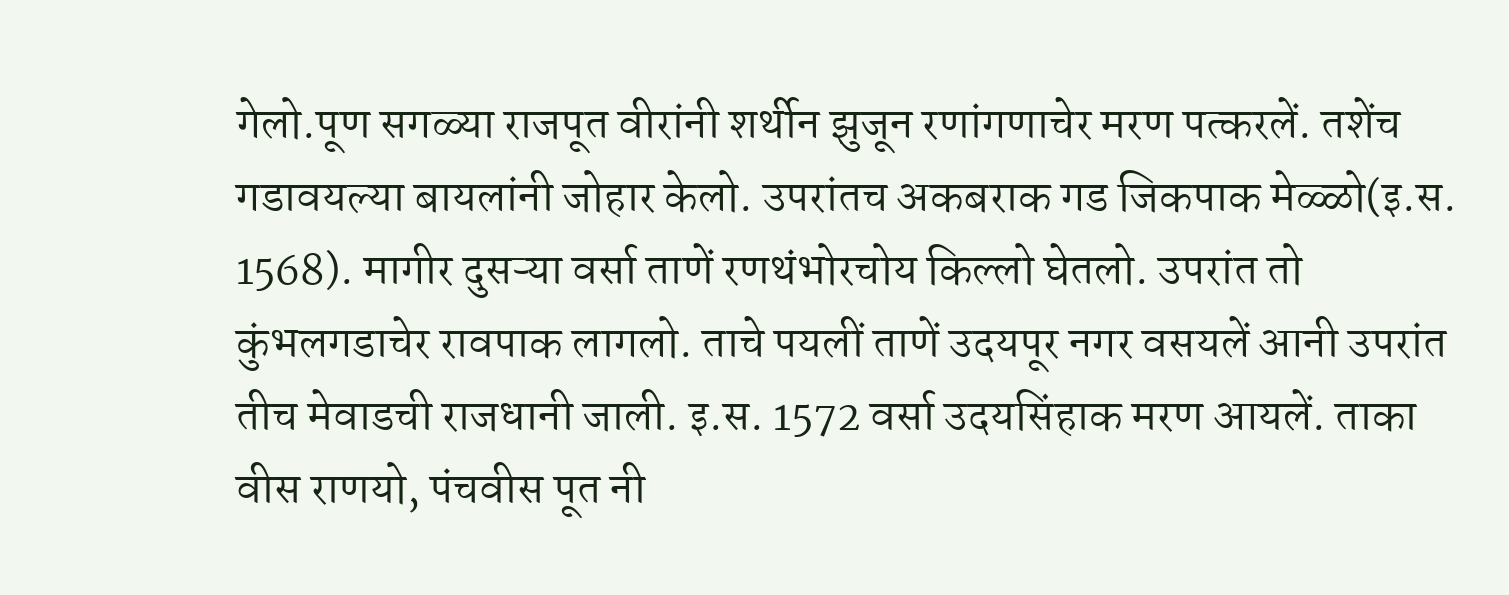गेलो.पूण सगळ्या राजपूत वीरांनी शर्थीन झुजून रणांगणाचेर मरण पत्करलें. तशेंच गडावयल्या बायलांनी जोहार केलो. उपरांतच अकबराक गड जिकपाक मेळ्ळो(इ.स. 1568). मागीर दुसऱ्या वर्सा ताणें रणथंभोरचोय किल्लो घेतलो. उपरांत तो कुंभलगडाचेर रावपाक लागलो. ताचे पयलीं ताणें उदयपूर नगर वसयलें आनी उपरांत तीच मेवाडची राजधानी जाली. इ.स. 1572 वर्सा उदयसिंहाक मरण आयलें. ताका वीस राणयो, पंचवीस पूत नी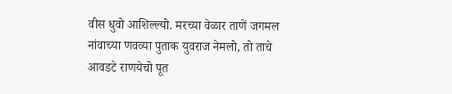वीस धुवो आशिल्ल्यो. मरच्या वेळार ताणें जगमल नांवाच्या णवव्या पुताक युवराज नेमलो, तो ताचे आवडटे राणयेचो पूत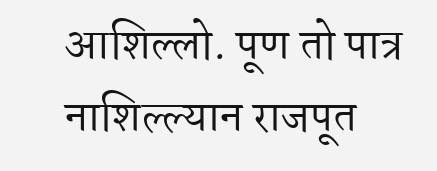आशिल्लो. पूण तो पात्र नाशिल्ल्यान राजपूत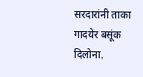सरदारांनी ताका गादयेर बसूंक दिलोना.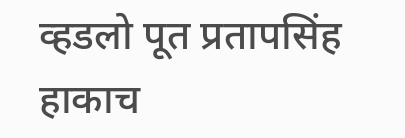व्हडलो पूत प्रतापसिंह हाकाच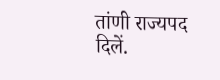तांणी राज्यपद दिलें.